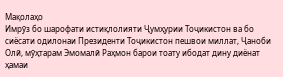Мақолаҳо
Имрӯз бо шарофати истиқлолияти Ҷумҳурии Тоҷикистон ва бо сиёсати одилонаи Президенти Тоҷикистон пешвои миллат, Ҷаноби Олӣ, мӯҳтарам Эмомалӣ Раҳмон барои тоату ибодат дину диёнат ҳамаи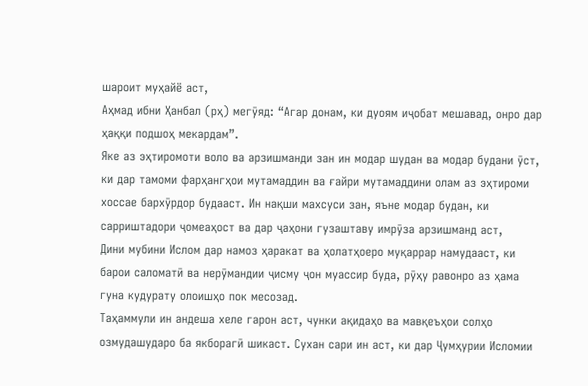шароит муҳайё аст,
Аҳмад ибни Ҳанбал (рҳ) мегӯяд: “Агар донам, ки дуоям иҷобат мешавад, онро дар ҳаққи подшоҳ мекардам”.
Яке аз эҳтиромоти воло ва арзишманди зан ин модар шудан ва модар будани ӯст, ки дар тамоми фарҳангҳои мутамаддин ва ғайри мутамаддини олам аз эҳтироми хоссае бархӯрдор будааст. Ин нақши махсуси зан, яъне модар будан, ки сарриштадори ҷомеаҳост ва дар ҷаҳони гузаштаву имрӯза арзишманд аст,
Дини мубини Ислом дар намоз ҳаракат ва ҳолатҳоеро муқаррар намудааст, ки барои саломатӣ ва нерӯмандии ҷисму ҷон муассир буда, рӯҳу равонро аз ҳама гуна кудурату олоишҳо пок месозад.
Таҳаммули ин андеша хеле гарон аст, чунки ақидаҳо ва мавқеъҳои солҳо озмудашударо ба якборагӣ шикаст. Сухан сари ин аст, ки дар Ҷумҳурии Исломии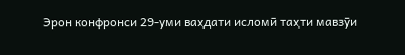Эрон конфронси 29-уми ваҳдати исломӣ таҳти мавзӯи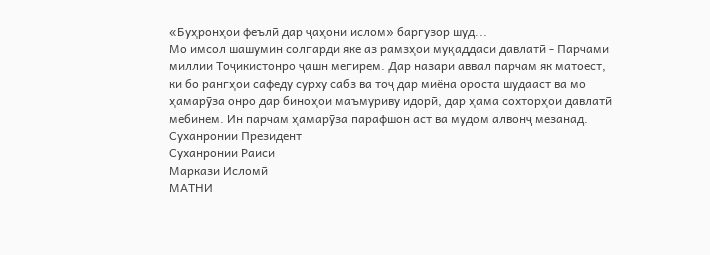«Буҳронҳои феълӣ дар ҷаҳони ислом» баргузор шуд...
Мо имсол шашумин солгарди яке аз рамзҳои муқаддаси давлатӣ - Парчами миллии Тоҷикистонро ҷашн мегирем. Дар назари аввал парчам як матоест, ки бо рангҳои сафеду сурху сабз ва тоҷ дар миёна ороста шудааст ва мо ҳамарӯза онро дар биноҳои маъмуриву идорӣ, дар ҳама сохторҳои давлатӣ мебинем. Ин парчам ҳамарӯза парафшон аст ва мудом алвонҷ мезанад.
Суханронии Президент
Суханронии Раиси
Маркази Исломӣ
МАТНИ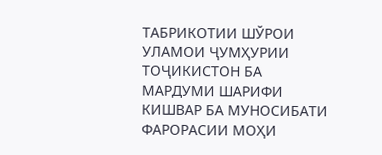ТАБРИКОТИИ ШЎРОИ УЛАМОИ ҶУМҲУРИИ ТОҶИКИСТОН БА МАРДУМИ ШАРИФИ КИШВАР БА МУНОСИБАТИ ФАРОРАСИИ МОҲИ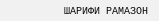ШАРИФИ РАМАЗОН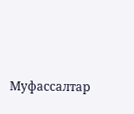Муфассалтар